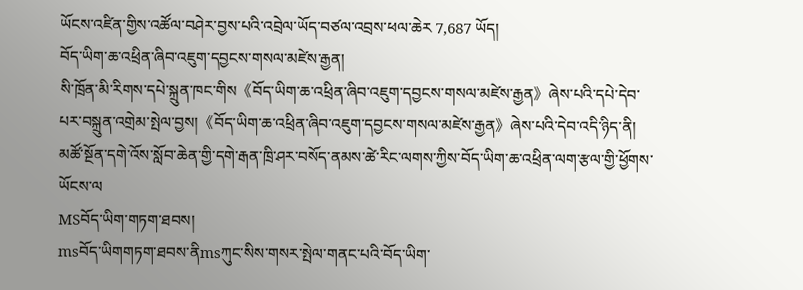ཡོངས་འཛིན་གྱིས་འཚོལ་བཤེར་བྱས་པའི་འབྲེལ་ཡོད་བཙལ་འབྲས་ཕལ་ཆེར 7,687 ཡོད།
བོད་ཡིག་ཆ་འཕྲིན་ཞིབ་འཇུག་དབྱངས་གསལ་མཛེས་རྒྱན།
སི་ཁྲོན་མི་རིགས་དཔེ་སྐྲུན་ཁང་གིས《བོད་ཡིག་ཆ་འཕྲིན་ཞིབ་འཇུག་དབྱངས་གསལ་མཛེས་རྒྱན》ཞེས་པའི་དཔེ་དེབ་པར་བསྐྲུན་འགྲེམ་སྤེལ་བྱས།《བོད་ཡིག་ཆ་འཕྲིན་ཞིབ་འཇུག་དབྱངས་གསལ་མཛེས་རྒྱན》ཞེས་པའི་དེབ་འདི་ཉིད་ནི། མཚོ་སྔོན་དགེ་འོས་སློབ་ཆེན་གྱི་དགེ་རྒན་ཁྲི་ཤར་བསོད་ནམས་ཚེ་རིང་ལགས་ཀྱིས་བོད་ཡིག་ཆ་འཕྲིན་ལག་རྩལ་གྱི་ཕྱོགས་ཡོངས་ལ
MSབོད་ཡིག་གཏག་ཐབས།
msབོད་ཡིགགཏག་ཐབས་ནིmsཀུང་སིས་གསར་སྤེལ་གནང་པའི་བོད་ཡིག་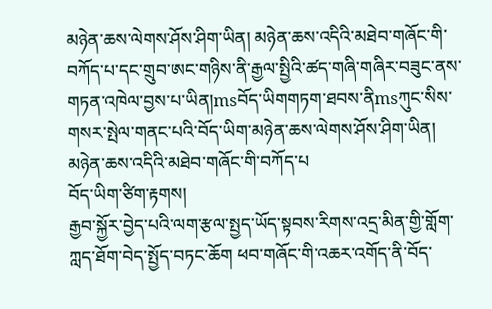མཉེན་ཆས་ལེགས་ཤོས་ཤིག་ཡིན། མཉེན་ཆས་འདིའི་མཐེབ་གཞོང་གི་བཀོད་པ་དང་གྲུབ་ཨང་གཉིས་ནི་རྒྱལ་སྤྱིའི་ཚད་གཞི་གཞིར་བཟུང་ནས་གཏན་འཁེལ་བྱས་པ་ཡིན།msབོད་ཡིགགཏག་ཐབས་ནིmsཀུང་སིས་གསར་སྤེལ་གནང་པའི་བོད་ཡིག་མཉེན་ཆས་ལེགས་ཤོས་ཤིག་ཡིན། མཉེན་ཆས་འདིའི་མཐེབ་གཞོང་གི་བཀོད་པ
བོད་ཡིག་ཙིག་རྟགས།
རྒྱབ་སྐྱོར་བྱེད་པའི་ལག་རྩལ་སྤྱད་ཡོད་སྟབས་རིགས་འདྲ་མིན་གྱི་གློག་ཀླད་ཐོག་བེད་སྤྱོད་བཏང་ཆོག ཕབ་གཞོང་གི་འཆར་འགོད་ནི་བོད་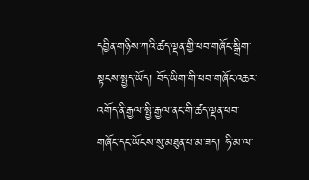དབྱིན་གཉིས་ཀའི་ཚད་ལྡན་གྱི་ཕབ་གཞོང་སྒྲིག་སྟངས་སྤྱད་ཡོད། བོད་ཡིག་གི་ཕབ་གཞོང་འཆར་འགོད་ནི་རྒྱལ་སྤྱི་རྒྱལ་ནང་གི་ཚད་ལྡན་ཕབ་གཞོང་དང་ཡོངས་སུ་མཐུན་པ་མ་ཟད། ཧི་མ་ལ་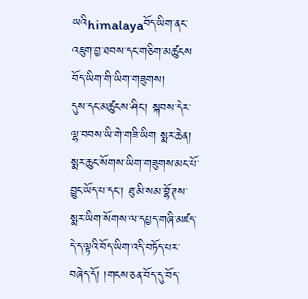ཡའིhimalayaབོད་ཡིག་ནང་འཇུག་བྱ་ཐབས་དང་གཅིག་མཚུངས
བོད་ཡིག་གི་ཡིག་གཟུགས།
དུས་དང་མཚུངས་ཤིང་། སྐབས་དེར་ལྷ་བབས་ཡི་གེ་གཟི་ཡིག སྨར་ཆེན། སྨར་ཆུང་སོགས་ཡིག་གཟུགས་མང་པོ་བྱུང་ཡོད་པ་དང་། ཐུ་མི་སམ་བྷོ་ཊས་སྨར་ཡིག་སོགས་ལ་དཔྱད་གཞི་མཛད་དེ་ད་ལྟའི་བོད་ཡིག་འདི་བཏོད་པར་བཞེད་དོ། །གངས་ཅན་བོད་དུ་བོད་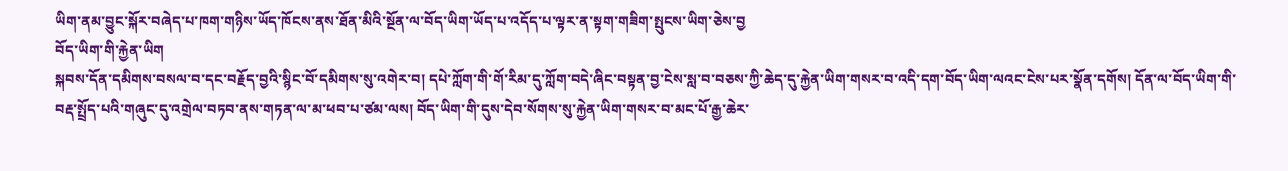ཡིག་ནམ་བྱུང་སྐོར་བཞེད་པ་ཁག་གཉིས་ཡོད་ཁོངས་ནས་ཐོན་མིའི་སྔོན་ལ་བོད་ཡིག་ཡོད་པ་འདོད་པ་ལྟར་ན་སྟག་གཟིག་སྤུངས་ཡིག་ཅེས་བྱ
བོད་ཡིག་གི་རྐྱེན་ཡིག
སྐབས་དོན་དམིགས་བསལ་བ་དང་བརྗོད་བྱའི་སྙིང་བོ་དམིགས་སུ་འགེར་བ། དཔེ་ཀློག་གི་གོ་རིམ་དུ་ཀློག་བདེ་ཞིང་བསྟན་བྱ་ངེས་སླ་བ་བཅས་ཀྱི་ཆེད་དུ་རྐྱེན་ཡིག་གསར་བ་འདི་དག་བོད་ཡིག་ལའང་ངེས་པར་སྣོན་དགོས། དོན་ལ་བོད་ཡིག་གི་བརྡ་སྤྲོད་པའི་གཞུང་དུ་འགྲེལ་བཏབ་ནས་གཏན་ལ་མ་ཕབ་པ་ཙམ་ལས། བོད་ཡིག་གི་དུས་དེབ་སོགས་སུ་རྐྱེན་ཡིག་གསར་བ་མང་པོ་རྒྱ་ཆེར་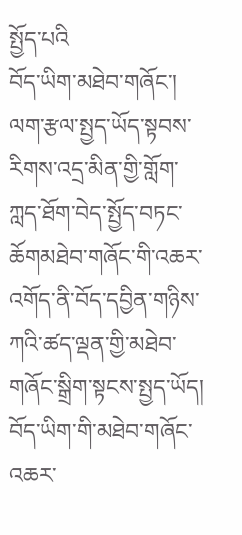སྤྱོད་པའི
བོད་ཡིག་མཐེབ་གཞོང་།
ལག་རྩལ་སྤྱད་ཡོད་སྟབས་རིགས་འདྲ་མིན་གྱི་གློག་ཀླད་ཐོག་བེད་སྤྱོད་བཏང་ཆོགམཐེབ་གཞོང་གི་འཆར་འགོད་ནི་བོད་དབྱིན་གཉིས་ཀའི་ཚད་ལྡན་གྱི་མཐེབ་གཞོང་སྒྲིག་སྟངས་སྤྱད་ཡོད། བོད་ཡིག་གི་མཐེབ་གཞོང་འཆར་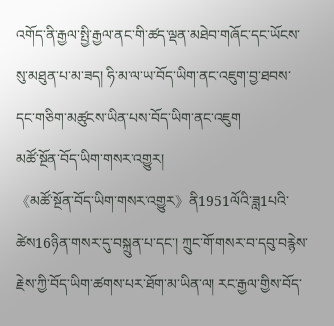འགོད་ནི་རྒྱལ་སྤྱི་རྒྱལ་ནང་གི་ཚད་ལྡན་མཐེབ་གཞོང་དང་ཡོངས་སུ་མཐུན་པ་མ་ཟད། ཧི་མ་ལ་ཡ་བོད་ཡིག་ནང་འཇུག་བྱ་ཐབས་དང་གཅིག་མཚུངས་ཡིན་པས་བོད་ཡིག་ནང་འཇུག
མཚོ་སྔོན་བོད་ཡིག་གསར་འགྱུར།
《མཚོ་སྔོན་བོད་ཡིག་གསར་འགྱུར》ནི1951ལོའི་ཟླ1པའི་ཚེས16ཉིན་གསར་དུ་བསྐྲུན་པ་དང་། ཀྲུང་གོ་གསར་བ་དབུ་བརྙེས་རྗེས་ཀྱི་བོད་ཡིག་ཚགས་པར་ཐོག་མ་ཡིན་ལ། རང་རྒྱལ་གྱིས་བོད་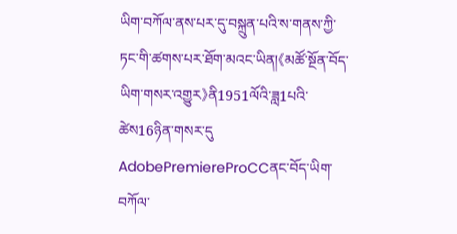ཡིག་བཀོལ་ནས་པར་དུ་བསྐྲུན་པའི་ས་གནས་ཀྱི་ཏང་གི་ཚགས་པར་ཐོག་མའང་ཡིན།《མཚོ་སྔོན་བོད་ཡིག་གསར་འགྱུར》ནི1951ལོའི་ཟླ1པའི་ཚེས16ཉིན་གསར་དུ
AdobePremiereProCCནང་བོད་ཡིག་བཀོལ་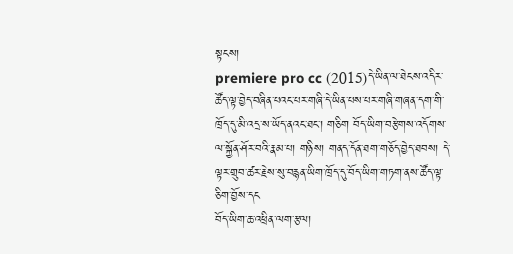སྟངས།
premiere pro cc (2015)དེ་ཡིན་ལ་ཐེངས་འདིར་ཚོད་ལྟ་བྱེད་བཞིན་པའང་པར་གཞི་དེ་ཡིན་པས་པར་གཞི་གཞན་དག་གི་ཁྲོད་དུ་མི་འདྲ་ས་ཡོད་ནའང་ཐང་། གཅིག བོད་ཡིག་བརྩེགས་འདོགས་ལ་སྐྱོན་ཤོར་བའི་རྣམ་པ། གཉིས། གནད་དོན་ཐག་གཅོད་བྱེད་ཐབས། དེ་ལྟར་གྲུབ་ཚར་རྗེས་སུ་བརྙན་ཡིག་ཁྲོད་དུ་བོད་ཡིག་གཏག་ནས་ཚོད་ལྟ་ཅིག་བྱོས་དང
བོད་ཡིག་ཆ་འཕྲིན་ལག་རྩལ།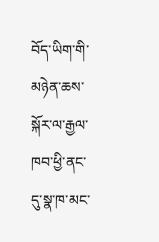བོད་ཡིག་གི་མཉེན་ཆས་སྐོར་ལ་རྒྱལ་ཁབ་ཕྱི་ནང་དུ་སྣ་ཁ་མང་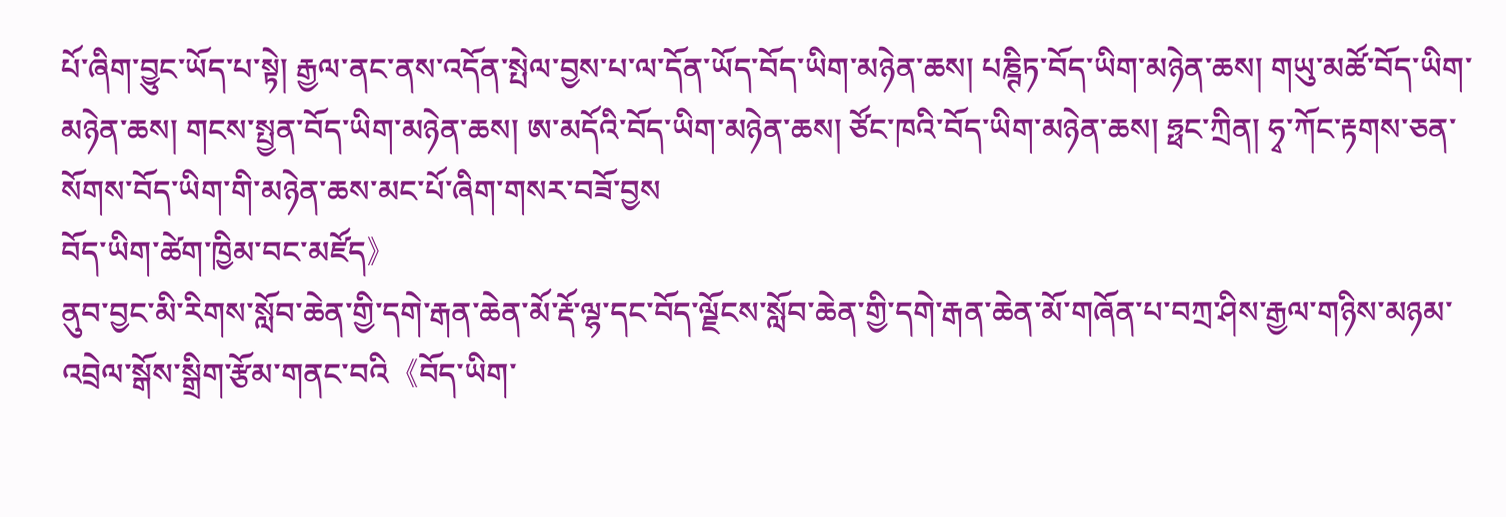པོ་ཞིག་བྱུང་ཡོད་པ་སྟེ། རྒྱལ་ནང་ནས་འདོན་སྤེལ་བྱས་པ་ལ་དོན་ཡོད་བོད་ཡིག་མཉེན་ཆས། པཎྚིཏ་བོད་ཡིག་མཉེན་ཆས། གཡུ་མཚོ་བོད་ཡིག་མཉེན་ཆས། གངས་སྤྱན་བོད་ཡིག་མཉེན་ཆས། ཨ་མདོའི་བོད་ཡིག་མཉེན་ཆས། ཙོང་ཁའི་བོད་ཡིག་མཉེན་ཆས། ཧྥང་ཀྲིན། ཧྭ་ཀོང་རྟགས་ཅན་སོགས་བོད་ཡིག་གི་མཉེན་ཆས་མང་པོ་ཞིག་གསར་བཟོ་བྱས
བོད་ཡིག་ཚེག་ཁྱིམ་བང་མཛོད》
ནུབ་བྱང་མི་རིགས་སློབ་ཆེན་གྱི་དགེ་རྒན་ཆེན་མོ་རྡོ་ལྷ་དང་བོད་ལྗོངས་སློབ་ཆེན་གྱི་དགེ་རྒན་ཆེན་མོ་གཞོན་པ་བཀྲ་ཤིས་རྒྱལ་གཉིས་མཉམ་འབྲེལ་སྒོས་སྒྲིག་རྩོམ་གནང་བའི《བོད་ཡིག་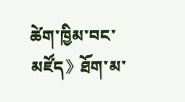ཚེག་ཁྱིམ་བང་མཛོད》ཐོག་མ་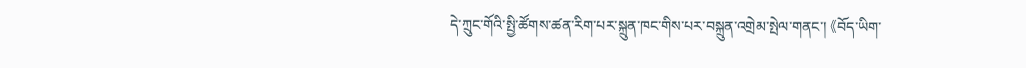དེ་ཀྲུང་གོའི་སྤྱི་ཚོགས་ཚན་རིག་པར་སྐྲུན་ཁང་གིས་པར་བསྐྲུན་འགྲེམ་སྤེལ་གནང་། 《བོད་ཡིག་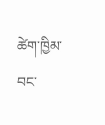ཚེག་ཁྱིམ་བང་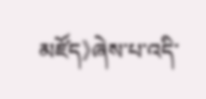མཛོད》ཞེས་པ་འདི་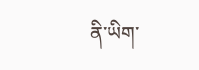ནི་ཡིག་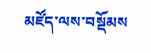མཛོད་ལས་བསྡོམས